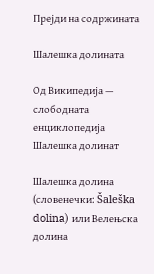Прејди на содржината

Шалешка долината

Од Википедија — слободната енциклопедија
Шалешка долинат

Шалешка долина (словенечки: Šaleška dolina) или Велењска долина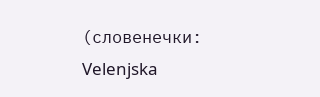(словенечки: Velenjska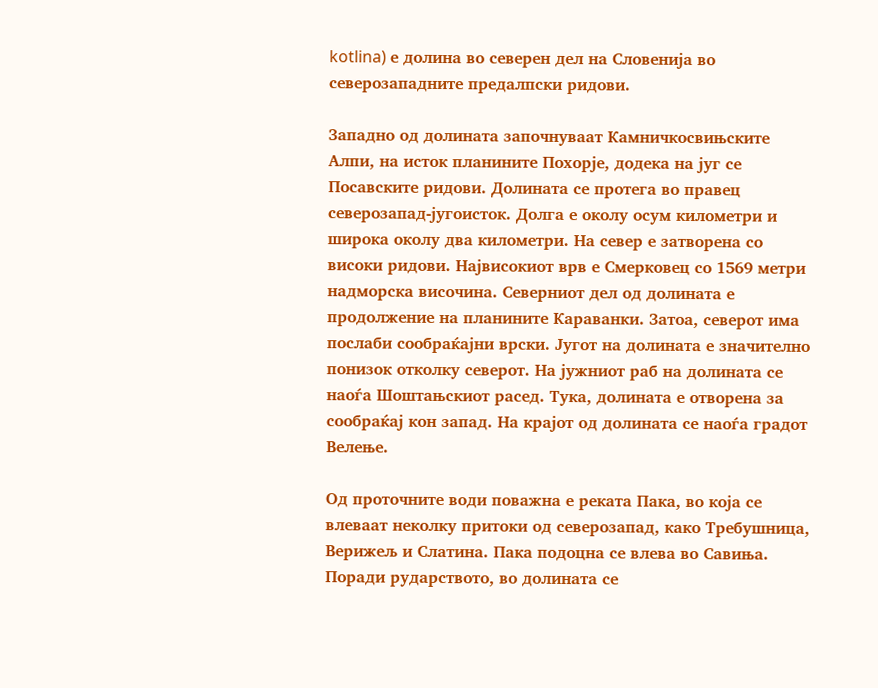kotlina) е долина во северен дел на Словенија во северозападните предалпски ридови.

Западно од долината започнуваат Камничкосвињските Алпи, на исток планините Похорје, додека на југ се Посавските ридови. Долината се протега во правец северозапад-југоисток. Долга е околу осум километри и широка околу два километри. На север е затворена со високи ридови. Највисокиот врв е Смерковец со 1569 метри надморска височина. Северниот дел од долината е продолжение на планините Караванки. Затоа, северот има послаби сообраќајни врски. Југот на долината е значително понизок отколку северот. На јужниот раб на долината се наоѓа Шоштањскиот расед. Тука, долината е отворена за сообраќај кон запад. На крајот од долината се наоѓа градот Велење.

Од проточните води поважна е реката Пака, во која се влеваат неколку притоки од северозапад, како Требушница, Верижељ и Слатина. Пака подоцна се влева во Савиња. Поради рударството, во долината се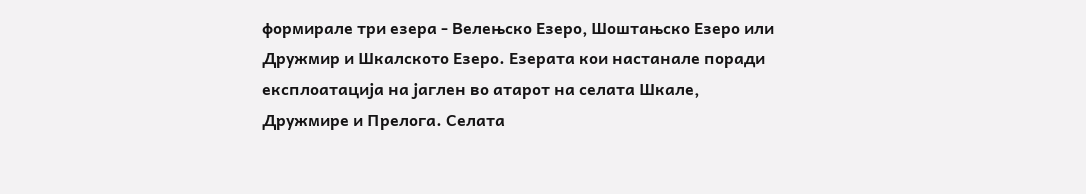формирале три езера - Велењско Езеро, Шоштањско Езеро или Дружмир и Шкалското Езеро. Езерата кои настанале поради експлоатација на јаглен во атарот на селата Шкале, Дружмире и Прелога. Селата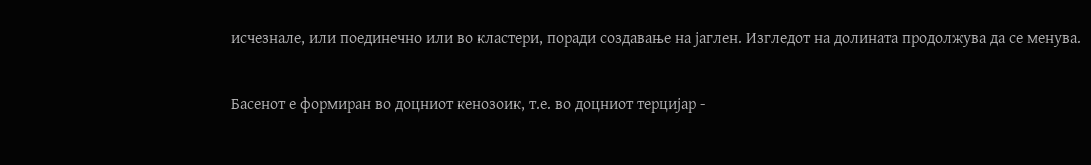исчезнале, или поединечно или во кластери, поради создавање на јаглен. Изгледот на долината продолжува да се менува.

Басенот е формиран во доцниот кенозоик, т.е. во доцниот терцијар -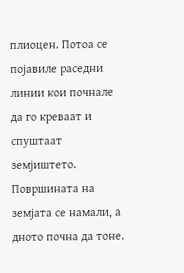плиоцен. Потоа се појавиле раседни линии кои почнале да го креваат и спуштаат земјиштето. Површината на земјата се намали, а дното почна да тоне.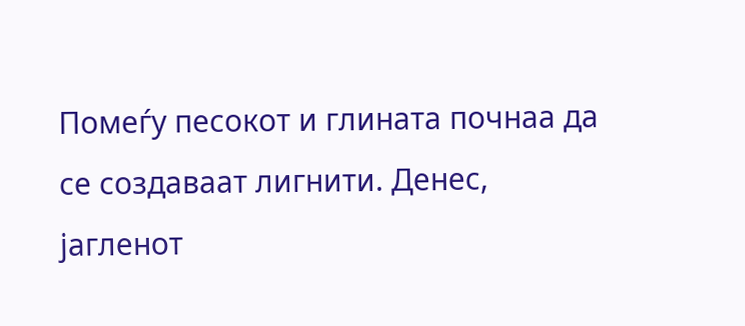Помеѓу песокот и глината почнаа да се создаваат лигнити. Денес, јагленот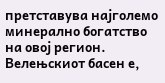претставува најголемо минерално богатство на овој регион. Велењскиот басен е,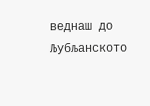веднаш до Љубљанското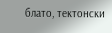блато, тектонски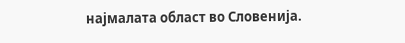најмалата област во Словенија.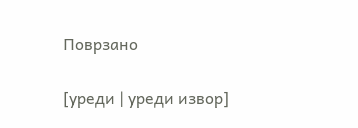Поврзано

[уреди | уреди извор]